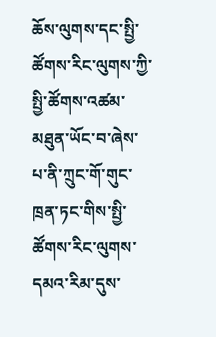ཆོས་ལུགས་དང་སྤྱི་ཚོགས་རིང་ལུགས་ཀྱི་སྤྱི་ཚོགས་འཚམ་མཐུན་ཡོང་བ་ཞེས་པ་ནི་ཀྲུང་གོ་གུང་ཁྲན་ཏང་གིས་སྤྱི་ཚོགས་རིང་ལུགས་དམའ་རིམ་དུས་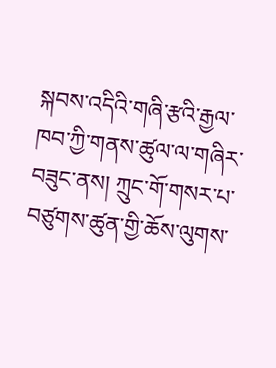སྐབས་འདིའི་གཞི་རྩའི་རྒྱལ་ཁབ་ཀྱི་གནས་ཚུལ་ལ་གཞིར་བཟུང་ནས། ཀྲུང་གོ་གསར་པ་བཙུགས་ཚུན་གྱི་ཆོས་ལུགས་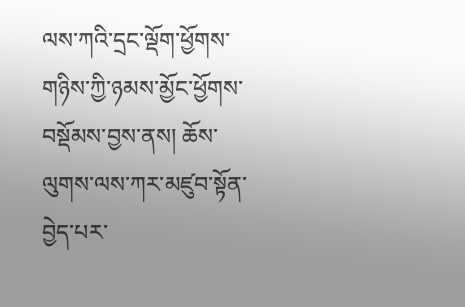ལས་ཀའི་དྲང་ལྡོག་ཕྱོགས་གཉིས་ཀྱི་ཉམས་མྱོང་ཕྱོགས་བསྡོམས་བྱས་ནས། ཆོས་ལུགས་ལས་ཀར་མཛུབ་སྟོན་བྱེད་པར་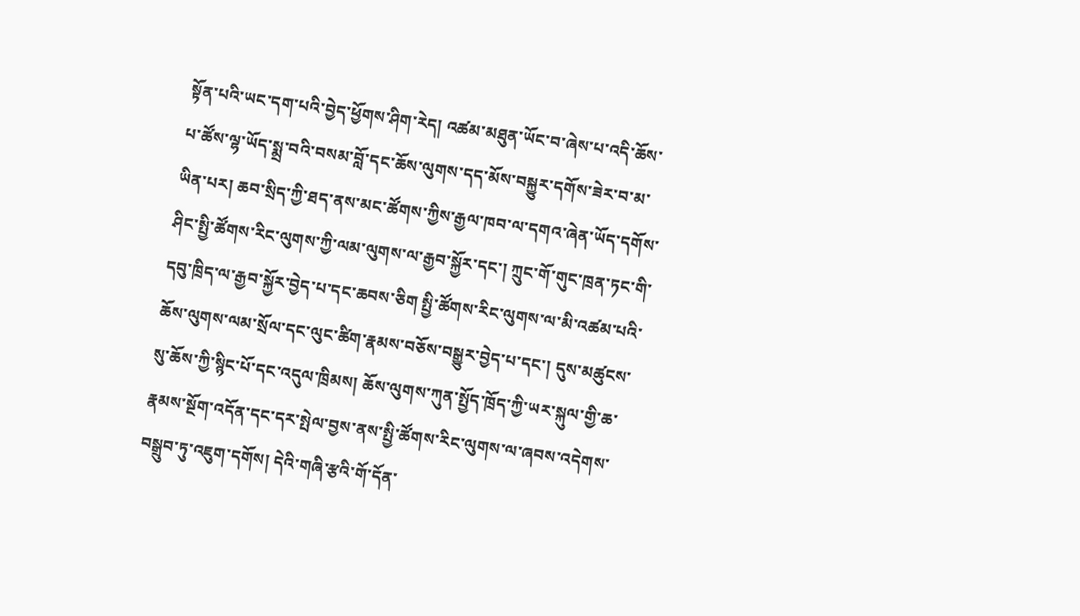སྟོན་པའི་ཡང་དག་པའི་བྱེད་ཕྱོགས་ཤིག་རེད། འཚམ་མཐུན་ཡོང་བ་ཞེས་པ་འདི་ཆོས་པ་ཚོས་ལྷ་ཡོད་སྨྲ་བའི་བསམ་བློ་དང་ཆོས་ལུགས་དད་མོས་བསྐྱུར་དགོས་ཟེར་བ་མ་ཡིན་པར། ཆབ་སྲིད་ཀྱི་ཐད་ནས་མང་ཚོགས་ཀྱིས་རྒྱལ་ཁབ་ལ་དགའ་ཞེན་ཡོད་དགོས་ཤིང་སྤྱི་ཚོགས་རིང་ལུགས་ཀྱི་ལམ་ལུགས་ལ་རྒྱབ་སྐྱོར་དང་། ཀྲུང་གོ་གུང་ཁྲན་ཏང་གི་དབུ་ཁྲིད་ལ་རྒྱབ་སྐྱོར་བྱེད་པ་དང་ཆབས་ཅིག སྤྱི་ཚོགས་རིང་ལུགས་ལ་མི་འཚམ་པའི་ཆོས་ལུགས་ལམ་སྲོལ་དང་ལུང་ཚིག་རྣམས་བཅོས་བསྒྱུར་བྱེད་པ་དང་། དུས་མཚུངས་སུ་ཆོས་ཀྱི་སྙིང་པོ་དང་འདུལ་ཁྲིམས། ཆོས་ལུགས་ཀུན་སྤྱོད་ཁྲོད་ཀྱི་ཡར་སྐུལ་གྱི་ཆ་རྣམས་སྔོག་འདོན་དང་དར་སྤེལ་བྱས་ནས་སྤྱི་ཚོགས་རིང་ལུགས་ལ་ཞབས་འདེགས་བསྒྲུབ་ཏུ་འཇུག་དགོས། དེའི་གཞི་རྩའི་གོ་དོན་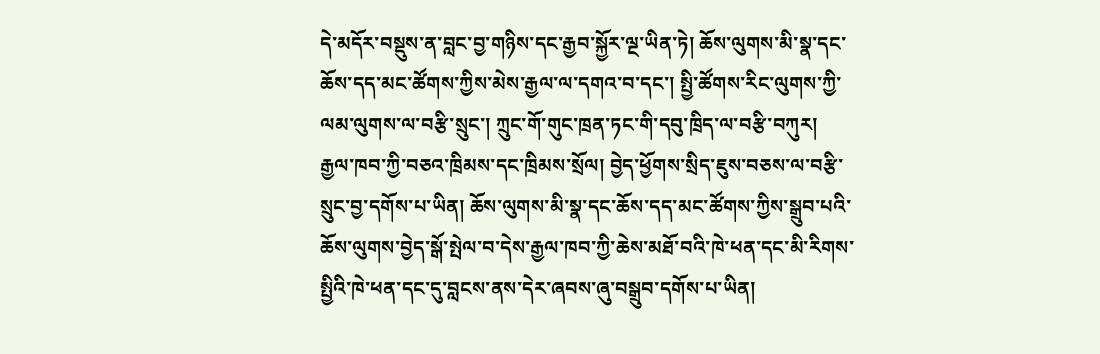དེ་མདོར་བསྡུས་ན་བླང་བྱ་གཉིས་དང་རྒྱབ་སྐྱོར་ལྔ་ཡིན་ཏེ། ཆོས་ལུགས་མི་སྣ་དང་ཆོས་དད་མང་ཚོགས་ཀྱིས་མེས་རྒྱལ་ལ་དགའ་བ་དང་། སྤྱི་ཚོགས་རིང་ལུགས་ཀྱི་ལམ་ལུགས་ལ་བརྩི་སྲུང་། ཀྲུང་གོ་གུང་ཁྲན་ཏང་གི་དབུ་ཁྲིད་ལ་བརྩི་བཀུར། རྒྱལ་ཁབ་ཀྱི་བཅའ་ཁྲིམས་དང་ཁྲིམས་སྲོལ། བྱེད་ཕྱོགས་སྲིད་ཇུས་བཅས་ལ་བརྩི་སྲུང་བྱ་དགོས་པ་ཡིན། ཆོས་ལུགས་མི་སྣ་དང་ཆོས་དད་མང་ཚོགས་ཀྱིས་སྒྲུབ་པའི་ཆོས་ལུགས་བྱེད་སྒོ་སྤེལ་བ་དེས་རྒྱལ་ཁབ་ཀྱི་ཆེས་མཐོ་བའི་ཁེ་ཕན་དང་མི་རིགས་སྤྱིའི་ཁེ་ཕན་དང་དུ་བླངས་ནས་དེར་ཞབས་ཞུ་བསྒྲུབ་དགོས་པ་ཡིན།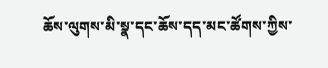ཆོས་ལུགས་མི་སྣ་དང་ཆོས་དད་མང་ཚོགས་ཀྱིས་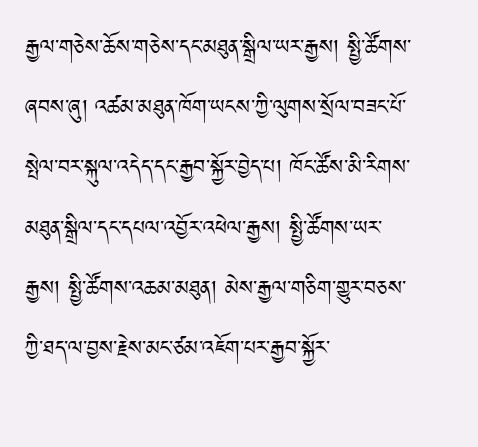རྒྱལ་གཅེས་ཆོས་གཅེས་དང་མཐུན་སྒྲིལ་ཡར་རྒྱས། སྤྱི་ཚོགས་ཞབས་ཞུ། འཚམ་མཐུན་ཁོག་ཡངས་ཀྱི་ལུགས་སྲོལ་བཟང་པོ་སྤེལ་བར་སྐུལ་འདེད་དང་རྒྱབ་སྐྱོར་བྱེད་པ། ཁོང་ཚོས་མི་རིགས་མཐུན་སྒྲིལ་དང་དཔལ་འབྱོར་འཕེལ་རྒྱས། སྤྱི་ཚོགས་ཡར་རྒྱས། སྤྱི་ཚོགས་འཆམ་མཐུན། མེས་རྒྱལ་གཅིག་གྱུར་བཅས་ཀྱི་ཐད་ལ་བྱས་རྗེས་མང་ཙམ་འཇོག་པར་རྒྱབ་སྐྱོར་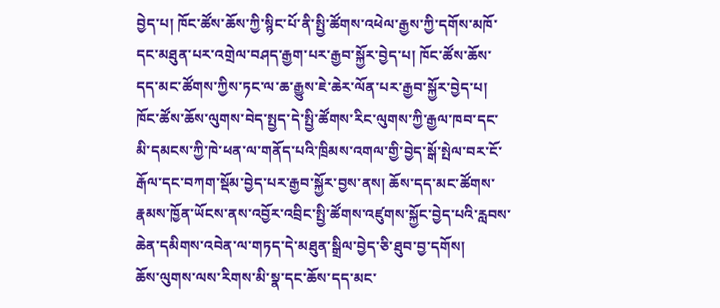བྱེད་པ། ཁོང་ཚོས་ཆོས་ཀྱི་སྙིང་པོ་ནི་སྤྱི་ཚོགས་འཕེལ་རྒྱས་ཀྱི་དགོས་མཁོ་དང་མཐུན་པར་འགྲེལ་བཤད་རྒྱག་པར་རྒྱབ་སྐྱོར་བྱེད་པ། ཁོང་ཚོས་ཆོས་དད་མང་ཚོགས་ཀྱིས་ཏང་ལ་ཆ་རྒྱུས་ཇེ་ཆེར་ལོན་པར་རྒྱབ་སྐྱོར་བྱེད་པ། ཁོང་ཚོས་ཆོས་ལུགས་བེད་སྤྱད་དེ་སྤྱི་ཚོགས་རིང་ལུགས་ཀྱི་རྒྱལ་ཁབ་དང་མི་དམངས་ཀྱི་ཁེ་ཕན་ལ་གནོད་པའི་ཁྲིམས་འགལ་གྱི་བྱེད་སྒོ་སྤེལ་བར་ངོ་རྒོལ་དང་བཀག་སྡོམ་བྱེད་པར་རྒྱབ་སྐྱོར་བྱས་ནས། ཆོས་དད་མང་ཚོགས་རྣམས་ཁྱོན་ཡོངས་ནས་འབྱོར་འབྲིང་སྤྱི་ཚོགས་འཛུགས་སྐྱོང་བྱེད་པའི་རླབས་ཆེན་དམིགས་འབེན་ལ་གཏད་དེ་མཐུན་སྒྲིལ་བྱེད་ཅི་ཐུབ་བྱ་དགོས།
ཆོས་ལུགས་ལས་རིགས་མི་སྣ་དང་ཆོས་དད་མང་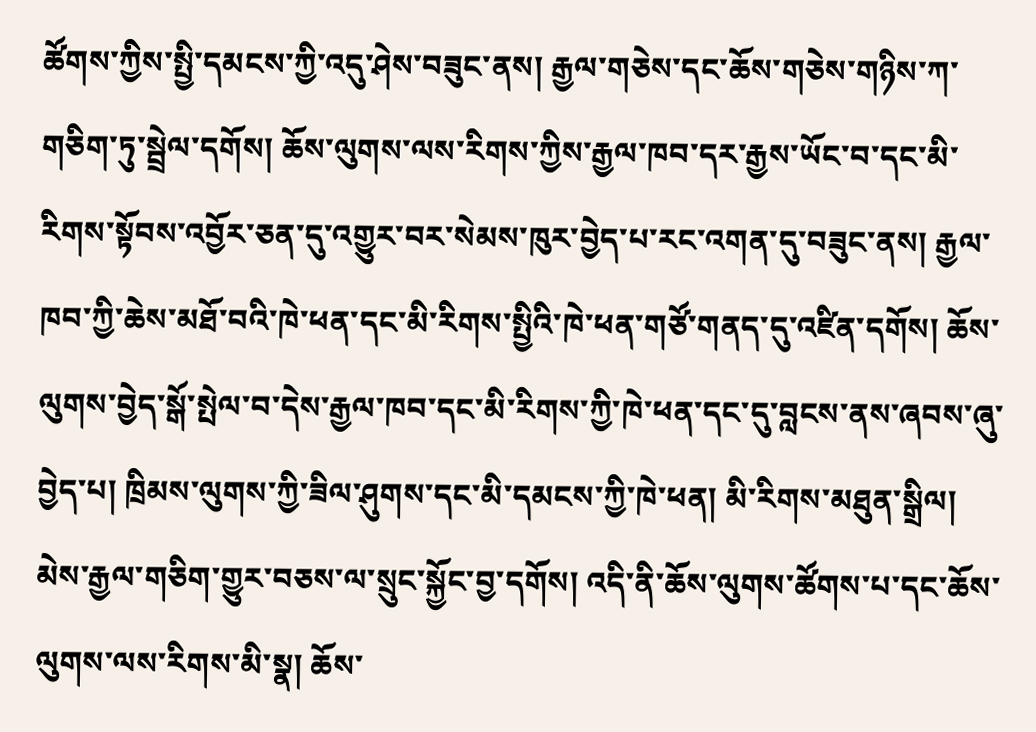ཚོགས་ཀྱིས་སྤྱི་དམངས་ཀྱི་འདུ་ཤེས་བཟུང་ནས། རྒྱལ་གཅེས་དང་ཆོས་གཅེས་གཉིས་ཀ་གཅིག་ཏུ་སྦྲེལ་དགོས། ཆོས་ལུགས་ལས་རིགས་ཀྱིས་རྒྱལ་ཁབ་དར་རྒྱས་ཡོང་བ་དང་མི་རིགས་སྟོབས་འབྱོར་ཅན་དུ་འགྱུར་བར་སེམས་ཁུར་བྱེད་པ་རང་འགན་དུ་བཟུང་ནས། རྒྱལ་ཁབ་ཀྱི་ཆེས་མཐོ་བའི་ཁེ་ཕན་དང་མི་རིགས་སྤྱིའི་ཁེ་ཕན་གཙོ་གནད་དུ་འཛིན་དགོས། ཆོས་ལུགས་བྱེད་སྒོ་སྤེལ་བ་དེས་རྒྱལ་ཁབ་དང་མི་རིགས་ཀྱི་ཁེ་ཕན་དང་དུ་བླངས་ནས་ཞབས་ཞུ་བྱེད་པ། ཁྲིམས་ལུགས་ཀྱི་ཟིལ་ཤུགས་དང་མི་དམངས་ཀྱི་ཁེ་ཕན། མི་རིགས་མཐུན་སྒྲིལ། མེས་རྒྱལ་གཅིག་གྱུར་བཅས་ལ་སྲུང་སྐྱོང་བྱ་དགོས། འདི་ནི་ཆོས་ལུགས་ཚོགས་པ་དང་ཆོས་ལུགས་ལས་རིགས་མི་སྣ། ཆོས་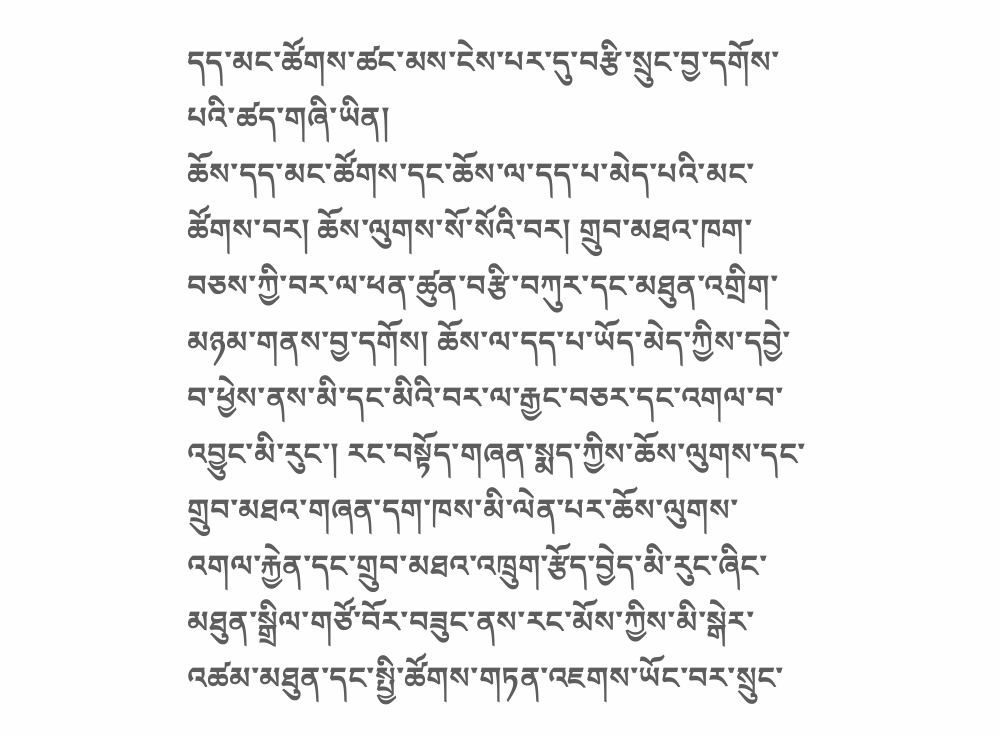དད་མང་ཚོགས་ཚང་མས་ངེས་པར་དུ་བརྩི་སྲུང་བྱ་དགོས་པའི་ཚད་གཞི་ཡིན།
ཆོས་དད་མང་ཚོགས་དང་ཆོས་ལ་དད་པ་མེད་པའི་མང་ཚོགས་བར། ཆོས་ལུགས་སོ་སོའི་བར། གྲུབ་མཐའ་ཁག་བཅས་ཀྱི་བར་ལ་ཕན་ཚུན་བརྩི་བཀུར་དང་མཐུན་འགྲིག་མཉམ་གནས་བྱ་དགོས། ཆོས་ལ་དད་པ་ཡོད་མེད་ཀྱིས་དབྱེ་བ་ཕྱེས་ནས་མི་དང་མིའི་བར་ལ་རྒྱང་བཅར་དང་འགལ་བ་འབྱུང་མི་རུང་། རང་བསྟོད་གཞན་སྨད་ཀྱིས་ཆོས་ལུགས་དང་གྲུབ་མཐའ་གཞན་དག་ཁས་མི་ལེན་པར་ཆོས་ལུགས་འགལ་རྐྱེན་དང་གྲུབ་མཐའ་འཁྲུག་རྩོད་བྱེད་མི་རུང་ཞིང་མཐུན་སྒྲིལ་གཙོ་བོར་བཟུང་ནས་རང་མོས་ཀྱིས་མི་སྒེར་འཚམ་མཐུན་དང་སྤྱི་ཚོགས་གཏན་འཇགས་ཡོང་བར་སྲུང་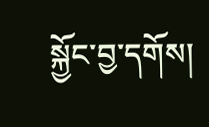སྐྱོང་བྱ་དགོས།